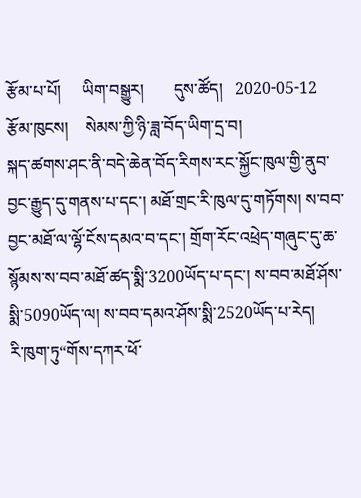རྩོམ་པ་པོ།     ཡིག་བསྒྱུར།       དུས་ཚོད།   2020-05-12   རྩོམ་ཁུངས།    སེམས་ཀྱི་ཉི་ཟླ་བོད་ཡིག་དྲ་བ།
སྐད་ཚགས་ཤང་ནི་བདེ་ཆེན་བོད་རིགས་རང་སྐྱོང་ཁུལ་གྱི་ནུབ་བྱང་རྒྱུད་དུ་གནས་པ་དང་། མཐོ་གྲང་རི་ཁུལ་དུ་གཏོགས། ས་བབ་བྱང་མཐོ་ལ་ལྷོ་ངོས་དམའ་བ་དང་། གྲོག་རོང་འཕྲེད་གཞུང་དུ་ཆ་སྙོམས་ས་བབ་མཐོ་ཚད་སྨི་3200ཡོད་པ་དང་། ས་བབ་མཐོ་ཤོས་སྨི་5090ཡོད་ལ། ས་བབ་དམའ་ཤོས་སྨི་2520ཡོད་པ་རེད།
རི་ཁུག་ཏུ“གོས་དཀར་ཕོ་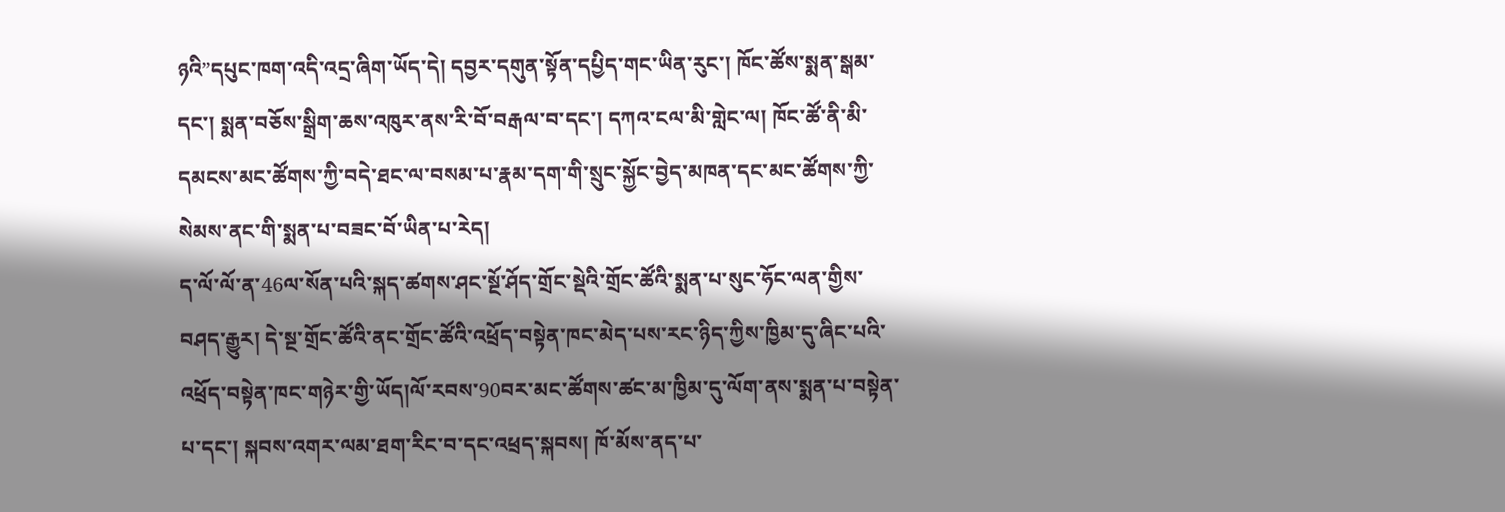ཉའི”དཔུང་ཁག་འདི་འདྲ་ཞིག་ཡོད་དེ། དབྱར་དགུན་སྟོན་དཔྱིད་གང་ཡིན་རུང་། ཁོང་ཚོས་སྨན་སྒམ་དང་། སྨན་བཅོས་སྒྲིག་ཆས་འཁུར་ནས་རི་བོ་བརྒལ་བ་དང་། དཀའ་ངལ་མི་གླེང་ལ། ཁོང་ཚོ་ནི་མི་དམངས་མང་ཚོགས་ཀྱི་བདེ་ཐང་ལ་བསམ་པ་རྣམ་དག་གི་སྲུང་སྐྱོང་བྱེད་མཁན་དང་མང་ཚོགས་ཀྱི་སེམས་ནང་གི་སྨན་པ་བཟང་བོ་ཡིན་པ་རེད།
ད་ལོ་ལོ་ན་46ལ་སོན་པའི་སྐད་ཚགས་ཤང་སྔོ་ཤོད་གྲོང་སྡེའི་གྲོང་ཚོའི་སྨན་པ་སུང་ཧོང་ལན་གྱིས་བཤད་རྒྱུར། དེ་སྔ་གྲོང་ཚོའི་ནང་གྲོང་ཚོའི་འཕྲོད་བསྟེན་ཁང་མེད་པས་རང་ཉིད་ཀྱིས་ཁྱིམ་དུ་ཞིང་པའི་འཕྲོད་བསྟེན་ཁང་གཉེར་གྱི་ཡོད།ལོ་རབས་90བར་མང་ཚོགས་ཚང་མ་ཁྱིམ་དུ་ལོག་ནས་སྨན་པ་བསྟེན་པ་དང་། སྐབས་འགར་ལམ་ཐག་རིང་བ་དང་འཕྲད་སྐབས། ཁོ་མོས་ནད་པ་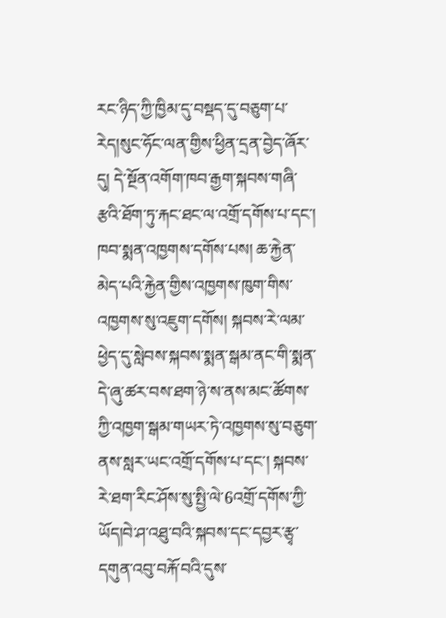རང་ཉིད་ཀྱི་ཁྱིམ་དུ་བསྡད་དུ་བཅུག་པ་རེད།སུང་ཧོང་ལན་གྱིས་ཕྱིན་དྲན་བྱེད་ཞོར་དུ། དེ་སྔོན་འགོག་ཁབ་རྒྱག་སྐབས་གཞི་རྩའི་ཐོག་ཏུ་རྐང་ཐང་ལ་འགྲོ་དགོས་པ་དང་། ཁབ་སྨན་འཁྱགས་དགོས་པས། ཆ་རྐྱེན་མེད་པའི་རྐྱེན་གྱིས་འཁྱགས་ཁུག་གིས་འཁྱགས་སུ་འཇུག་དགོས། སྐབས་རེ་ལམ་ཕྱེད་དུ་སླེབས་སྐབས་སྨན་སྒམ་ནང་གི་སྨན་དེ་ཞུ་ཚར་བས་ཐག་ཉེ་ས་ནས་མང་ཚོགས་ཀྱི་འཁྱག་སྒམ་གཡར་ཏེ་འཁྱགས་སུ་བཅུག་ནས་སླར་ཡང་འགྲོ་དགོས་པ་དང་། སྐབས་རེ་ཐག་རིང་ཤོས་སུ་སྤྱི་ལེ་6འགྲོ་དགོས་ཀྱི་ཡོད།བེ་ཤ་འཐུ་བའི་སྐབས་དང་དབྱར་རྩྭ་དགུན་འབུ་བརྐོ་བའི་དུས་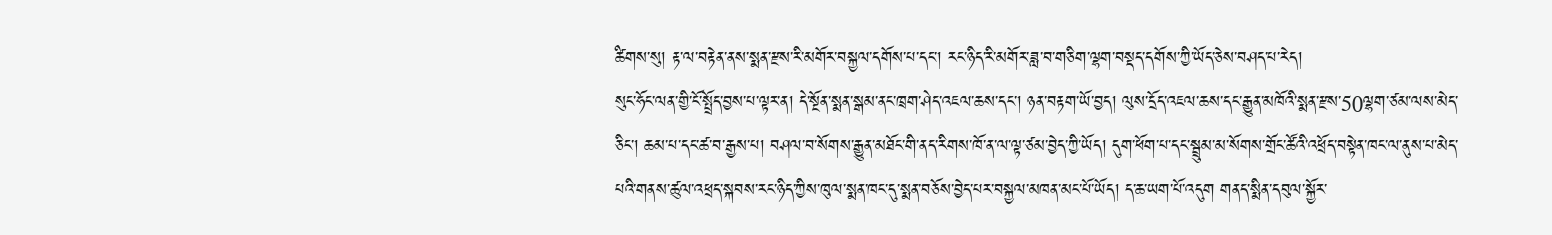ཚིགས་སུ། རྟ་ལ་བརྟེན་ནས་སྨན་རྫས་རི་མགོར་བསྐྱལ་དགོས་པ་དང་། རང་ཉིད་རི་མགོར་ཟླ་བ་གཅིག་ལྷག་བསྡད་དགོས་ཀྱི་ཡོད་ཅེས་བཤད་པ་རེད།
སུང་ཧོང་ལན་གྱི་ངོ་སྤྲོད་བྱས་པ་ལྟར་ན། དེ་སྔོན་སྨན་སྒམ་ནང་ཁྲག་ཤེད་འཇལ་ཆས་དང་། ཉན་བརྟག་ཡོ་བྱད། ལུས་དྲོད་འཇལ་ཆས་དང་རྒྱུན་མཁོའི་སྨན་རྫས་50ལྷག་ཙམ་ལས་མེད་ཅིང་། ཆམ་པ་དང་ཚ་བ་རྒྱས་པ། བཤལ་བ་སོགས་རྒྱུན་མཐོང་གི་ནད་རིགས་ཁོ་ན་ལ་ལྟ་ཙམ་བྱེད་ཀྱི་ཡོད། དུག་ཕོག་པ་དང་སྦྲུམ་མ་སོགས་གྲོང་ཚོའི་འཕྲོད་བསྟེན་ཁང་ལ་ནུས་པ་མེད་པའི་གནས་ཚུལ་འཕྲད་སྐབས་རང་ཉིད་ཀྱིས་ཁུལ་སྨན་ཁང་དུ་སྨན་བཅོས་བྱེད་པར་བསྐྱལ་མཁན་མང་པོ་ཡོད། ད་ཆ་ཡག་པོ་འདུག གནད་སྨིན་དབུལ་སྐྱོར་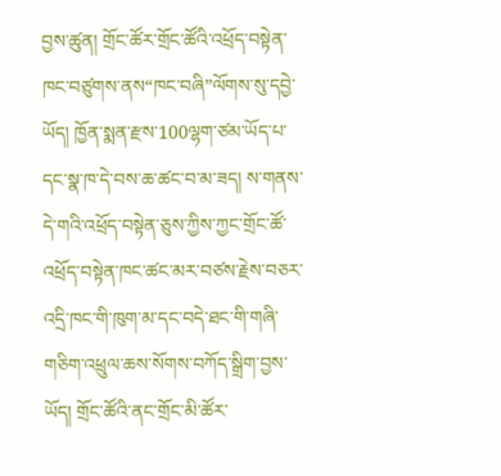བྱས་ཚུན། གྲོང་ཚོར་གྲོང་ཚོའི་འཕྲོད་བསྟེན་ཁང་བཙུགས་ནས“ཁང་བཞི”ལོགས་སུ་དབྱེ་ཡོད། ཁྱོན་སྨན་རྫས་100ལྷག་ཙམ་ཡོད་པ་དང་སྣ་ཁ་དེ་བས་ཆ་ཚང་བ་མ་ཟད། ས་གནས་དེ་གའི་འཕྲོད་བསྟེན་ཅུས་ཀྱིས་ཀྱང་གྲོང་ཚོ་འཕྲོད་བསྟེན་ཁང་ཚང་མར་བཙས་རྗེས་བཅར་འདྲི་ཁང་གི་ཁུག་མ་དང་བདེ་ཐང་གི་གཞི་གཅིག་འཕྲུལ་ཆས་སོགས་བཀོད་སྒྲིག་བྱས་ཡོད། གྲོང་ཚོའི་ནང་གྲོང་མི་ཚོར་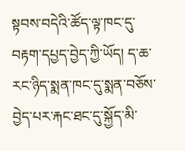སྟབས་བདེའི་ཚོད་ལྟ་ཁང་དུ་བརྟག་དཔྱད་བྱེད་ཀྱི་ཡོད། ད་ཆ་རང་ཉིད་སྨན་ཁང་དུ་སྨན་བཅོས་བྱེད་པར་རྐང་ཐང་དུ་སྐྱོད་མི་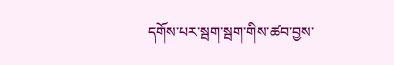དགོས་པར་སྦག་སྦག་གིས་ཚབ་བྱས་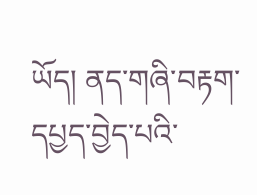ཡོད། ནད་གཞི་བརྟག་དཔྱད་བྱེད་པའི་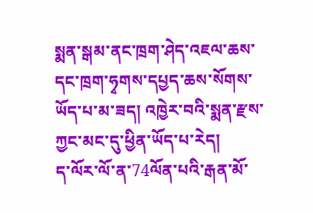སྨན་སྒམ་ནང་ཁྲག་ཤེད་འཇལ་ཆས་དང་ཁྲག་ཧྭགས་དཔྱད་ཆས་སོགས་ཡོད་པ་མ་ཟད། འཁྱེར་བའི་སྨན་རྫས་ཀྱང་མང་དུ་ཕྱིན་ཡོད་པ་རེད།
ད་ལོར་ལོ་ན་74ལོན་པའི་རྒན་མོ་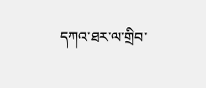དཀའ་ཐར་ལ་གྲིབ་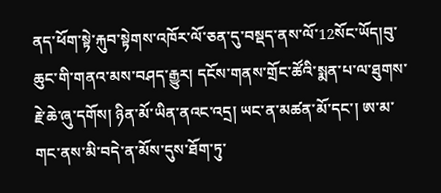ནད་ཕོག་སྟེ་རྐུབ་སྟེགས་འཁོར་ལོ་ཅན་དུ་བསྡད་ནས་ལོ་12སོང་ཡོད།བུ་ཆུང་གི་གནའ་མས་བཤད་རྒྱུར། དངོས་གནས་གྲོང་ཚོའི་སྨན་པ་ལ་ཐུགས་རྗེ་ཆེ་ཞུ་དགོས། ཉིན་མོ་ཡིན་ནའང་འདྲ། ཡང་ན་མཚན་མོ་དང་། ཨ་མ་གང་ནས་མི་བདེ་ན་མོས་དུས་ཐོག་ཏུ་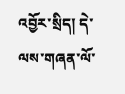འབྱོར་སྲིད། དེ་ལས་གཞན་ལོ་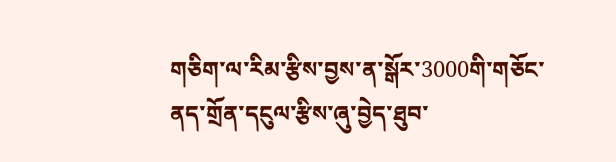གཅིག་ལ་རིམ་རྩིས་བྱས་ན་སྒོར་3000གི་གཅོང་ནད་གྲོན་དངུལ་རྩིས་ཞུ་བྱེད་ཐུབ་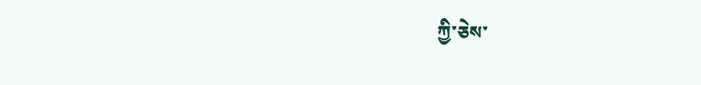ཀྱི་ཅེས་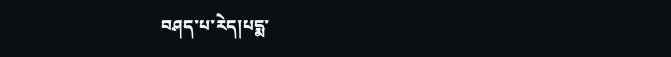བཤད་པ་རེད།པདྨ་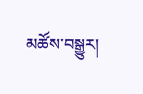མཚོས་བསྒྱུར།